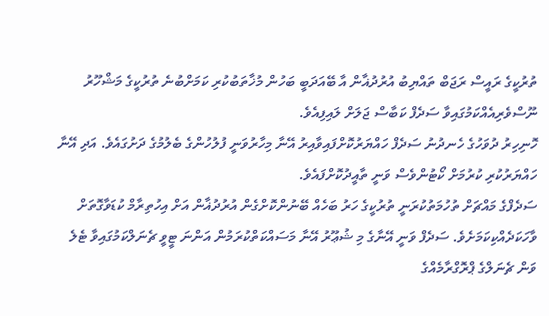ތުރުކީގެ ރައީސް ރަޖަބް ތައްޔިބު އުރުދުޣާން އާ ބޭއަދަބީ ބަހުން މުޚާތަބުކުރި ކަމަށްބުނެ ތުރުކީގެ މަޝްހޫރު ނޫސްވެރިއެއްކަމުގައިވާ ސަދެފް ކަބާސް ޖަލަށް ލައިފިއެވެ.
ހޮނިހިރު ދުވަހުގެ ހެނދުނު ސަދެފް ހައްޔަރުކޮށްފައިވާއިރު އޭނާ މިހާރުވަނީ ފުލުހުންގެ ބެލުމުގެ ދަށުގައެވެ. އަދި އޭނާ ހައްޔަރުކުރި ކުރުމަށް ކޯޓުންވެސް ވަނީ ތާއީދުކޮށްފައެވެ.
ސަދެފްގެ މައްޗަށް ތުހުމަތުކުރަނީ ތުރުކީގެ ހަރު ބަހެއް ބޭނުންކޮށްގެން އުރުދުޣާން އަށް އިހުތިރާމް ކުޑަވާގޮތަށް ވާހަކަދެއްކިކަމަށެވެ. ސަދެފް ވަނީ އޭނާގެ މި ޝުޢޫރު އޭނާ މަސައްކަތްކުރަމުން އަންނަ ޓީވީ ޗެނަލްކަމުގައިވާ ޓެލެ ވަން ޗެނަލްގެ ޕްރޮގްރާމެއްގެ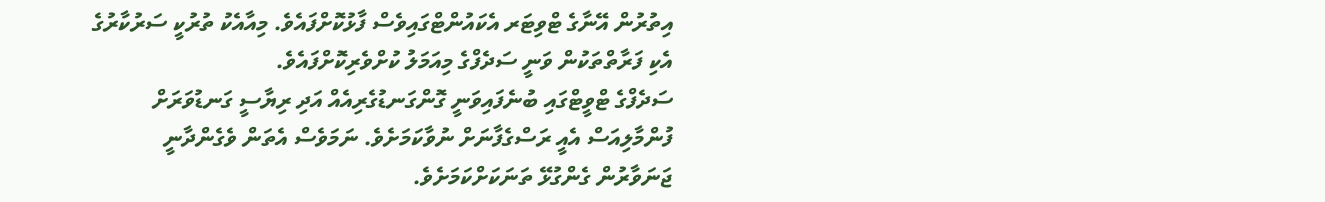އިތުރުން އޭނާގެ ޓްވިޓަރ އެކައުންޓްގައިވެސް ފާޅުކޮށްފައެވެ. މިއާއެކު ތުރުކީ ސަރުކާރުގެ އެކި ފަރާތްތަކުން ވަނީ ސަދެފްގެ މިއަމަލު ކުށްވެރިކޮށްފައެވެ.
ސަދެފްގެ ޓްވީޓްގައި ބުނެފައިވަނީ ގޮންގަނޑުގެރިއެއް އަދި ރިޔާސީ ގަނޑުވަރަށް ފުންމާލިއަސް އެއީ ރަސްގެފާނަށް ނުވާކަމަށެވެ. ނަމަވެސް އެތަން ވެގެންދާނީ ޖަނަވާރުން ގެންގުޅޭ ތަނަކަށްކަމަށެވެ.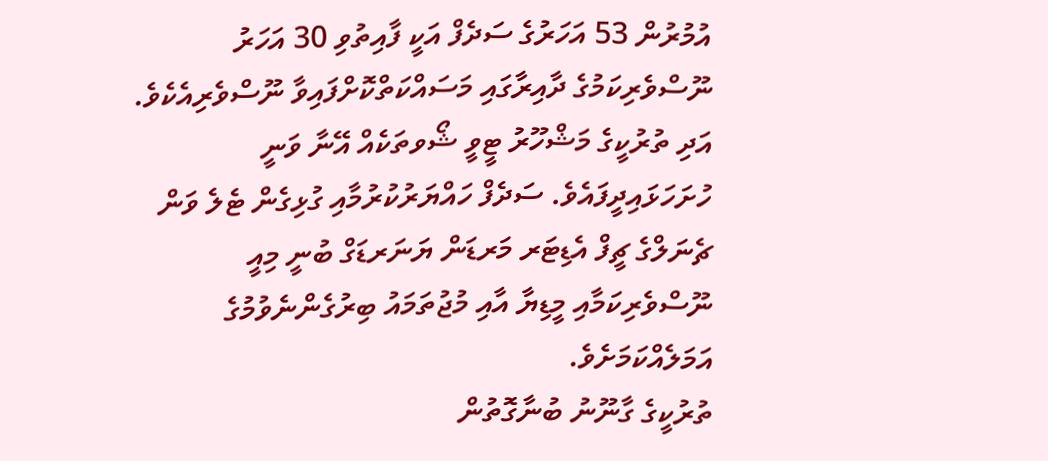އުމުރުން 53 އަހަރުގެ ސަދެފް އަކީ ފާއިތުވި 30 އަހަރު ނޫސްވެރިކަމުގެ ދާއިރާގައި މަސައްކަތްކޮށްފައިވާ ނޫސްވެރިއެކެވެ. އަދި ތުރުކީގެ މަޝްހޫރު ޓީވީ ޝޯވތަކެއް އޭނާ ވަނީ ހުށަހަޅައިދީފައެވެ. ސަދެފް ހައްޔަރުކުރުމާއި ގުޅިގެން ޓެލެ ވަން ޗެނަލްގެ ޗީފް އެޑިޓަރ މަރޑަން ޔަނަރޑަގް ބުނީ މިއީ ނޫސްވެރިކަމާއި މީޑިޔާ އާއި މުޖުތަމައު ބިރުގެންނެވުމުގެ އަމަލެއްކަމަށެވެ.
ތުރުކީގެ ގާނޫނު ބުނާގޮތުން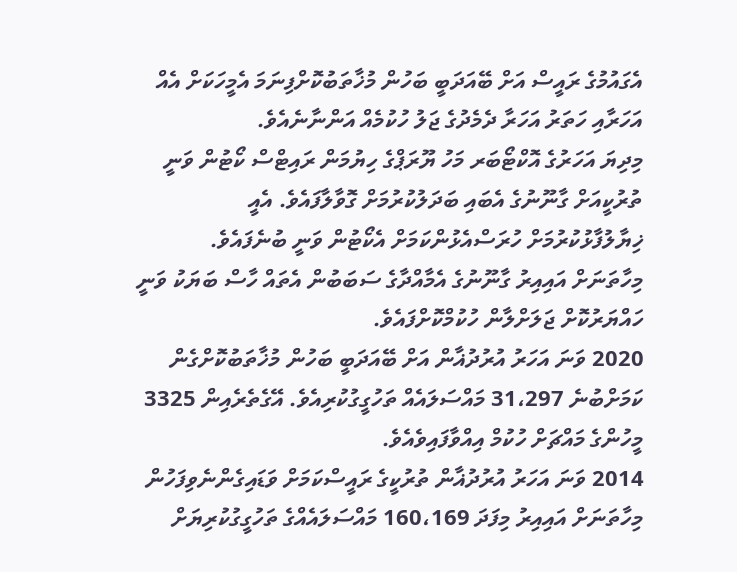އެގައުމުގެ ރައީސް އަށް ބޭއަދަބީ ބަހުން މުޚާތަބުކޮށްފިނަމަ އެމީހަކަށް އެއް އަހަރާއި ހަތަރު އަހަރާ ދެމެދުގެ ޖަލު ހުކުމެއް އަންނާނެއެވެ.
މިދިޔަ އަހަރުގެ އޮކްޓޯބަރ މަހު ޔޫރަޕްގެ ހިޔުމަން ރައިޓްސް ކޯޓުން ވަނީ ތުރުކީއަށް ގާނޫނުގެ އެބައި ބަދަލުކުރުމަށް ގޮވާލާފައެވެ. އެއީ ޚިޔާލުފާޅުކުރުމަށް ހުރަސްއެޅުންކަމަށް އެކޯޓުން ވަނީ ބުނެފައެވެ.
މިހާތަނަށް އައިއިރު ގާނޫނުގެ އެމާއްދާގެ ސަބަބުން އެތައް ހާސް ބަޔަކު ވަނީ ހައްޔަރުކޮށް ޖަލަށްލާން ހުކުމްކޮށްފައެވެ.
2020 ވަނަ އަހަރު އުރުދުޣާން އަށް ބޭއަދަބީ ބަހުން މުޚާތަބުކޮށްގެން ކަމަށްބުނެ 31،297 މައްސަލައެއް ތަހުގީގުކުރިއެވެ. އޭގެތެރެއިން 3325 މީހުންގެ މައްޗަށް ހުކުމް އިއްވާފައިވެއެވެ.
2014 ވަނަ އަހަރު އުރުދުޣާން ތުރުކީގެ ރައީސްކަމަށް ވަޑައިގެންނެވިފަހުން މިހާތަނަށް އައިއިރު މިފަދަ 160،169 މައްސަލައެއްގެ ތަހުގީގުކުރިޔަށް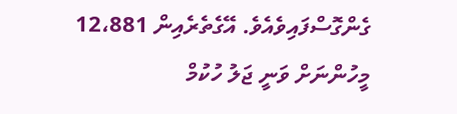ގެންގޮސްފައިވެއެވެ. އޭގެތެރެއިން 12،881 މީހުންނަށް ވަނީ ޖަލު ހުކުމް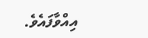އިއްވާފައެވެ.